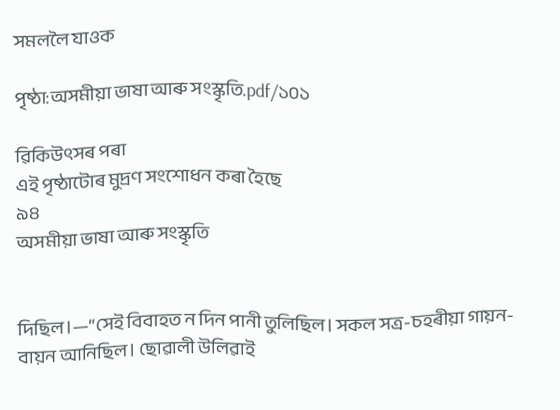সমললৈ যাওক

পৃষ্ঠা:অসমীয়া ভাষা আৰু সংস্কৃতি.pdf/১০১

ৱিকিউৎসৰ পৰা
এই পৃষ্ঠাটোৰ মুদ্ৰণ সংশোধন কৰা হৈছে
৯৪
অসমীয়া ভাষা আৰু সংস্কৃতি


দিছিল।—“সেই বিবাহত ন দিন পানী তুলিছিল। সকল সত্ৰ-চহৰীয়া গায়ন- বায়ন আনিছিল। ছোৱালী উলিৱাই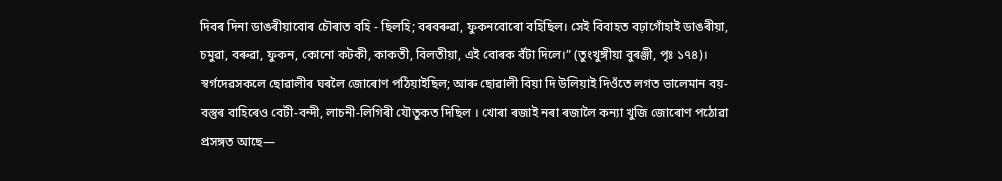দিবৰ দিনা ডাঙৰীয়াবোৰ চৌৰাত বহি - ছিলহি; বৰবৰুৱা, ফুকনবোৰো বহিছিল। সেই বিবাহত বঢ়াগোঁহাই ডাঙৰীয়া, চমুৱা, বৰুৱা, ফুকন, কোনো কটকী, কাকতী, বিলতীয়া, এই বোৰক বঁটা দিলে।” (তুংখুঙ্গীয়া বুৰঞ্জী, পৃঃ ১৭৪)। স্বৰ্গদেৱসকলে ছোৱালীৰ ঘৰলৈ জোৰোণ পঠিয়াইছিল; আৰু ছোৱালী বিয়া দি উলিয়াই দিওঁতে লগত ভালেমান বয়-বস্তুৰ বাহিৰেও বেটী-বন্দী, লাচনী-লিগিৰী যৌতুকত দিছিল । খোৰা ৰজাই নৰা ৰজালৈ কন্যা খুজি জোৰোণ পঠোৱা প্ৰসঙ্গত আছে—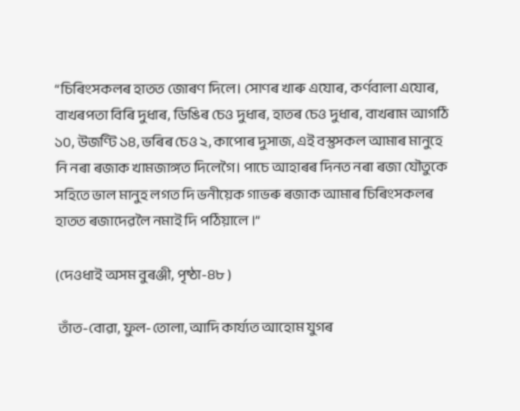“চিৰিংসকলৰ হাতত জোৰণ দিলে। সোণৰ খাৰু এযোৰ, কর্ণবালা এযোৰ, বাখৰপতা বিৰি দুধাৰ, ডিঙিৰ চেও দুধাৰ, হাতৰ চেও দুধাৰ, বাখৰাম আগঠি ১০, উজণ্টি ১৪, ভৰিৰ চেও ২, কাপোৰ দুসাজ, এই বস্তুসকল আমাৰ মানুহে নি নৰা ৰজাক খামজাঙ্গত দিলেগৈ। পাচে আহাৰৰ দিনত নৰা ৰজা যৌতুকে সহিতে ভাল মানুহ লগত দি ভনীয়েক গাভৰু ৰজাক আমাৰ চিৰিংসকলৰ হাতত ৰজাদেৱলৈ নমাই দি পঠিয়ালে ।”

(দেওধাই অসম বুৰঞ্জী, পৃষ্ঠা-৪৮ )

 তাঁত-বোৱা, ফুল-তোলা, আদি কাৰ্য্যত আহোম যুগৰ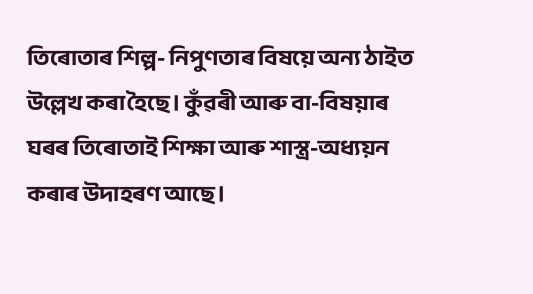তিৰোতাৰ শিল্প- নিপুণতাৰ বিষয়ে অন্য ঠাইত উল্লেখ কৰা হৈছে। কুঁৱৰী আৰু বা-বিষয়াৰ ঘৰৰ তিৰোতাই শিক্ষা আৰু শাস্ত্ৰ-অধ্যয়ন কৰাৰ উদাহৰণ আছে।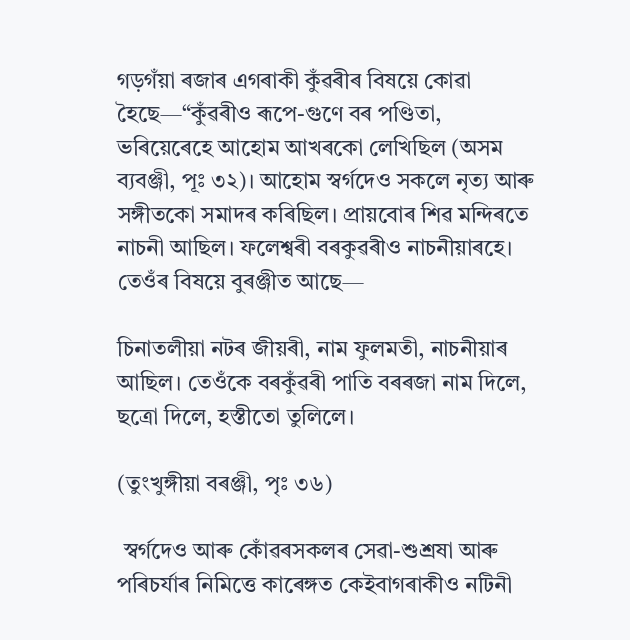গড়গঁয়া ৰজাৰ এগৰাকী কুঁৱৰীৰ বিষয়ে কোৱা হৈছে—“কুঁৱৰীও ৰূপে-গুণে বৰ পণ্ডিতা, ভৰিয়েৰেহে আহোম আখৰকো লেখিছিল (অসম ব্যবঞ্জী, পূঃ ৩২)। আহোম স্বৰ্গদেও সকলে নৃত্য আৰু সঙ্গীতকো সমাদৰ কৰিছিল। প্ৰায়বোৰ শিৱ মন্দিৰতে নাচনী আছিল। ফলেশ্বৰী বৰকুৱৰীও নাচনীয়াৰহে। তেওঁৰ বিষয়ে বুৰঞ্জীত আছে—

চিনাতলীয়া নটৰ জীয়ৰী, নাম ফুলমতী, নাচনীয়াৰ আছিল। তেওঁকে বৰকুঁৱৰী পাতি বৰৰজা নাম দিলে, ছত্রো দিলে, হস্তীতো তুলিলে।

(তুংখুঙ্গীয়া বৰঞ্জী, পৃঃ ৩৬)

 স্বৰ্গদেও আৰু কোঁৱৰসকলৰ সেৱা-শুশ্ৰষা আৰু পৰিচৰ্যাৰ নিমিত্তে কাৰেঙ্গত কেইবাগৰাকীও নটিনী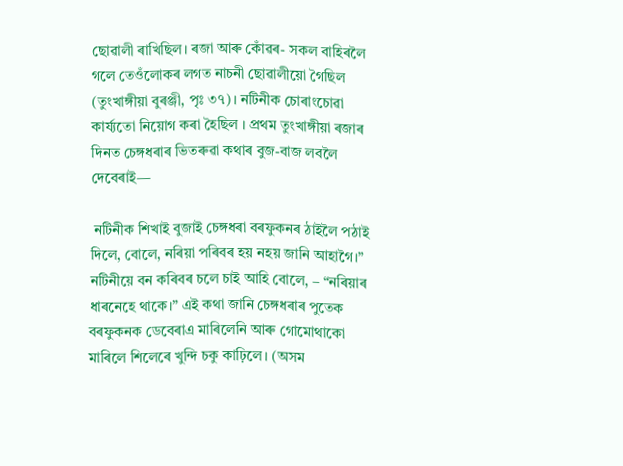ছোৱালী ৰাখিছিল। ৰজা আৰু কোঁৱৰ- সকল বাহিৰলৈ গলে তেওঁলোকৰ লগত নাচনী ছোৱালীয়ো গৈছিল (তুংখাঙ্গীয়া বুৰঞ্জী, পৃঃ ৩৭)। নটিনীক চোৰাংচোৱা কাৰ্য্যতো নিয়োগ কৰা হৈছিল । প্রথম তুংখাঙ্গীয়া ৰজাৰ দিনত চেঙ্গধৰাৰ ভিতৰুৱা কথাৰ বুজ-বাজ লবলৈ দেবেৰাই—

 নটিনীক শিখাই বুজাই চেঙ্গধৰা বৰফুকনৰ ঠাইলৈ পঠাই দিলে, বোলে, নৰিয়া পৰিবৰ হয় নহয় জানি আহাগৈ।” নটিনীয়ে বন কৰিবৰ চলে চাই আহি বোলে, – “নৰিয়াৰ ধাৰনেহে থাকে।” এই কথা জানি চেঙ্গধৰাৰ পুতেক বৰফুকনক ডেবেৰাএ মাৰিলেনি আৰু গোমোথাকো মাৰিলে শিলেৰে খুন্দি চকু কাঢ়িলে। (অসম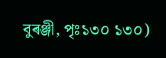বুৰঞ্জী, পৃঃ১৩০ ১৩০)